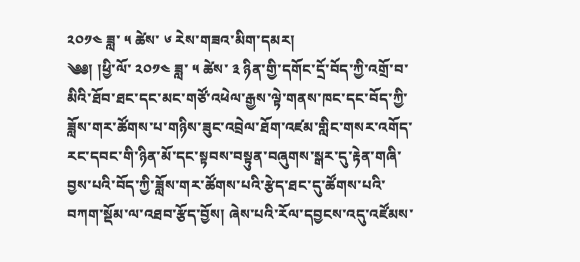༢༠༡༤ ཟླ་ ༥ ཚེས་ ༦ རེས་གཟའ་མིག་དམར།
༄༅། །ཕྱི་ལོ་ ༢༠༡༤ ཟླ་ ༥ ཚེས་ ༣ ཉིན་གྱི་དགོང་དྲོ་བོད་ཀྱི་འགྲོ་བ་མིའི་ཐོབ་ཐང་དང་མང་གཙོ་འཕེལ་རྒྱས་ལྟེ་གནས་ཁང་དང་བོད་ཀྱི་ཟློས་གར་ཚོགས་པ་གཉིས་ཟུང་འབྲེལ་ཐོག་འཛམ་གླིང་གསར་འགོད་རང་དབང་གི་ཉིན་མོ་དང་སྟབས་བསྟུན་བཞུགས་སྒར་དུ་རྟེན་གཞི་བྱས་པའི་བོད་ཀྱི་ཟློས་གར་ཚོགས་པའི་རྩེད་ཐང་དུ་ཚོགས་པའི་བཀག་སྡོམ་ལ་འཐབ་རྩོད་བྱོས། ཞེས་པའི་རོལ་དབྱངས་འདུ་འཛོམས་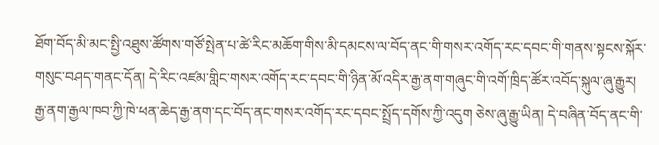ཐོག་བོད་མི་མང་སྤྱི་འཐུས་ཚོགས་གཙོ་སྤེན་པ་ཚེ་རིང་མཆོག་གིས་མི་དམངས་ལ་བོད་ནང་གི་གསར་འགོད་རང་དབང་གི་གནས་སྟངས་སྐོར་གསུང་བཤད་གནང་དོན། དེ་རིང་འཛམ་གླིང་གསར་འགོད་རང་དབང་གི་ཉིན་མོ་འདིར་རྒྱ་ནག་གཞུང་གི་འགོ་ཁྲིད་ཚོར་འབོད་སྐུལ་ཞུ་རྒྱུར། རྒྱ་ནག་རྒྱལ་ཁབ་ཀྱི་ཁེ་ཕན་ཆེད་རྒྱ་ནག་དང་བོད་ནང་གསར་འགོད་རང་དབང་སྤྲོད་དགོས་ཀྱི་འདུག ཅེས་ཞུ་རྒྱུ་ཡིན། དེ་བཞིན་བོད་ནང་གི་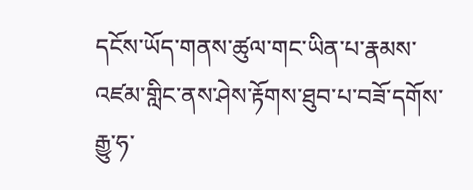དངོས་ཡོད་གནས་ཚུལ་གང་ཡིན་པ་རྣམས་འཛམ་གླིང་ནས་ཤེས་རྟོགས་ཐུབ་པ་བཟོ་དགོས་རྒྱུ་ཧ་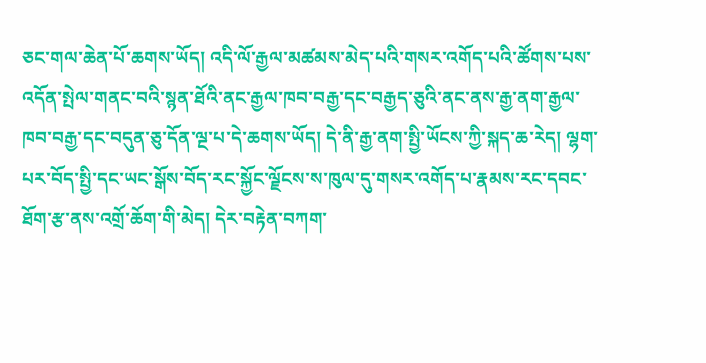ཅང་གལ་ཆེན་པོ་ཆགས་ཡོད། འདི་ལོ་རྒྱལ་མཚམས་མེད་པའི་གསར་འགོད་པའི་ཚོགས་པས་འདོན་སྤེལ་གནང་བའི་སྙན་ཐོའི་ནང་རྒྱལ་ཁབ་བརྒྱ་དང་བརྒྱད་ཅུའི་ནང་ནས་རྒྱ་ནག་རྒྱལ་ཁབ་བརྒྱ་དང་བདུན་ཅུ་དོན་ལྔ་པ་དེ་ཆགས་ཡོད། དེ་ནི་རྒྱ་ནག་སྤྱི་ཡོངས་ཀྱི་སྐད་ཆ་རེད། ལྷག་པར་བོད་སྤྱི་དང་ཡང་སྒོས་བོད་རང་སྐྱོང་ལྗོངས་ས་ཁུལ་དུ་གསར་འགོད་པ་རྣམས་རང་དབང་ཐོག་རྩ་ནས་འགྲོ་ཆོག་གི་མེད། དེར་བརྟེན་བཀག་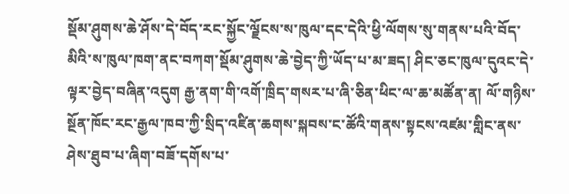སྡོམ་ཤུགས་ཆེ་ཤོས་དེ་བོད་རང་སྐྱོང་ལྗོངས་ས་ཁུལ་དང་དེའི་ཕྱི་ལོགས་སུ་གནས་པའི་བོད་མིའི་ས་ཁུལ་ཁག་ནང་བཀག་སྡོམ་ཤུགས་ཆེ་བྱེད་ཀྱི་ཡོད་པ་མ་ཟད། ཤིང་ཅང་ཁུལ་དུའང་དེ་ལྟར་བྱེད་བཞིན་འདུག རྒྱ་ནག་གི་འགོ་ཁྲིད་གསར་པ་ཞི་ཅིན་ཕིང་ལ་ཆ་མཚོན་ན། ལོ་གཉིས་སྔོན་ཁོང་རང་རྒྱལ་ཁབ་ཀྱི་སྲིད་འཛིན་ཆགས་སྐབས་ང་ཚོའི་གནས་སྟངས་འཛམ་གླིང་ནས་ཤེས་ཐུབ་པ་ཞིག་བཟོ་དགོས་པ་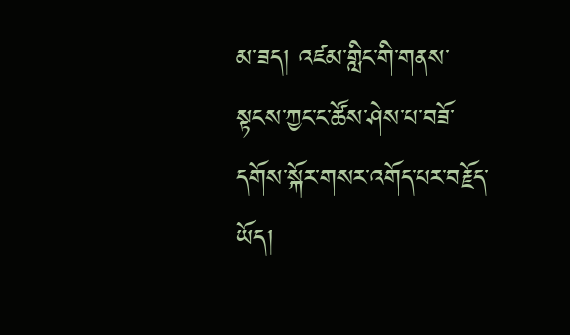མ་ཟད། འཛམ་གླིང་གི་གནས་སྟངས་ཀྱང་ང་ཚོས་ཤེས་པ་བཟོ་དགོས་སྐོར་གསར་འགོད་པར་བརྗོད་ཡོད།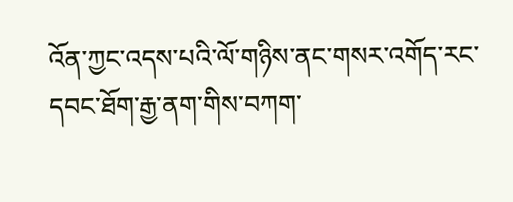འོན་ཀྱང་འདས་པའི་ལོ་གཉིས་ནང་གསར་འགོད་རང་དབང་ཐོག་རྒྱ་ནག་གིས་བཀག་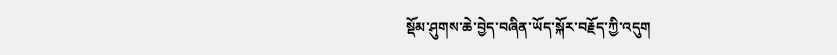སྡོམ་ཤུགས་ཆེ་བྱེད་བཞིན་ཡོད་སྐོར་བརྗོད་ཀྱི་འདུག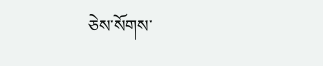ཅེས་སོགས་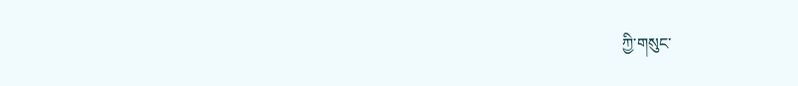ཀྱི་གསུང་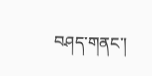བཤད་གནང་།